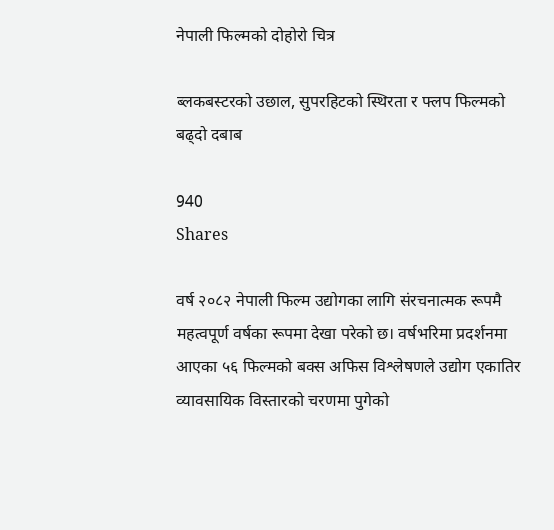नेपाली फिल्मको दोहोरो चित्र

ब्लकबस्टरको उछाल, सुपरहिटको स्थिरता र फ्लप फिल्मको बढ्दो दबाब

940
Shares

वर्ष २०८२ नेपाली फिल्म उद्योगका लागि संरचनात्मक रूपमै महत्वपूर्ण वर्षका रूपमा देखा परेको छ। वर्षभरिमा प्रदर्शनमा आएका ५६ फिल्मको बक्स अफिस विश्लेषणले उद्योग एकातिर व्यावसायिक विस्तारको चरणमा पुगेको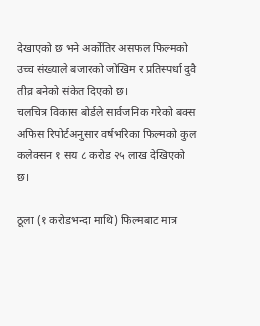देखाएको छ भने अर्कोतिर असफल फिल्मको उच्च संख्याले बजारको जोखिम र प्रतिस्पर्धा दुवै तीव्र बनेको संकेत दिएको छ।
चलचित्र विकास बोर्डले सार्वजनिक गरेको बक्स अफिस रिपोर्टअनुसार वर्षभरिका फिल्मको कुल कलेक्सन १ सय ८ करोड २५ लाख देखिएको छ।

ठूला (१ करोडभन्दा माथि) फिल्मबाट मात्र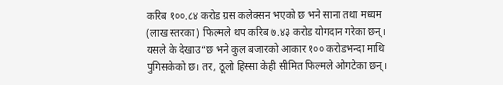करिब १००.८४ करोड ग्रस कलेक्सन भएको छ भने साना तथा मध्यम (लाख स्तरका) फिल्मले थप करिब ७.४३ करोड योगदान गरेका छन्। यसले के देखाउ“छ भने कुल बजारको आकार १०० करोडभन्दा माथि पुगिसकेको छ। तर, ठूलो हिस्सा केही सीमित फिल्मले ओगटेका छन्।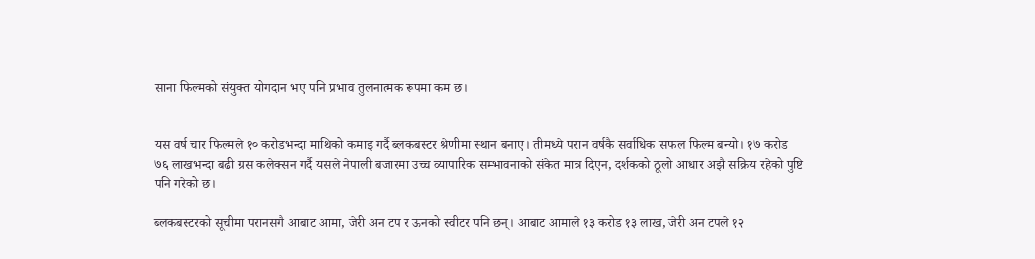साना फिल्मको संयुक्त योगदान भए पनि प्रभाव तुलनात्मक रूपमा कम छ।


यस वर्ष चार फिल्मले १० करोडभन्दा माथिको कमाइ गर्दै ब्लकबस्टर श्रेणीमा स्थान बनाए। तीमध्ये परान वर्षकै सर्वाधिक सफल फिल्म बन्यो। १७ करोड ७६ लाखभन्दा बढी ग्रस कलेक्सन गर्दै यसले नेपाली बजारमा उच्च व्यापारिक सम्भावनाको संकेत मात्र दिएन, दर्शकको ठूलो आधार अझै सक्रिय रहेको पुष्टि पनि गरेको छ।

ब्लकबस्टरको सूचीमा परानसगै आबाट आमा, जेरी अन टप र ऊनको स्वीटर पनि छन्। आबाट आमाले १३ करोड १३ लाख, जेरी अन टपले १२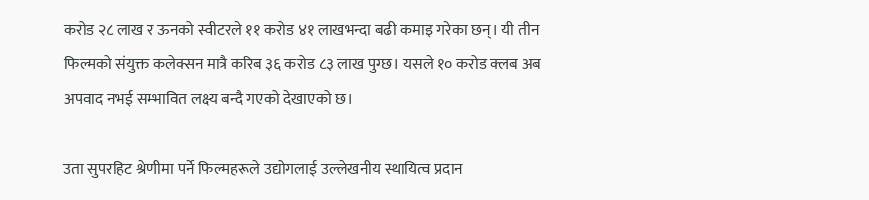करोड २८ लाख र ऊनको स्वीटरले ११ करोड ४१ लाखभन्दा बढी कमाइ गरेका छन्। यी तीन फिल्मको संयुक्त कलेक्सन मात्रै करिब ३६ करोड ८३ लाख पुग्छ। यसले १० करोड क्लब अब अपवाद नभई सम्भावित लक्ष्य बन्दै गएको देखाएको छ।

उता सुपरहिट श्रेणीमा पर्ने फिल्महरूले उद्योगलाई उल्लेखनीय स्थायित्व प्रदान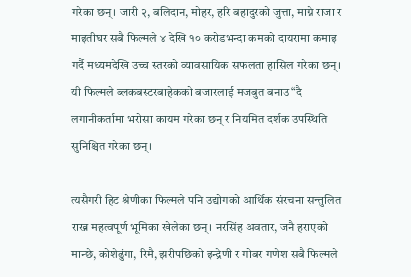गरेका छन्। जारी २, बलिदान, मोहर, हरि बहादुरको जुत्ता, माग्ने राजा र माइतीघर सबै फिल्मले ४ देखि १० करोडभन्दा कमको दायरामा कमाइ गर्दै मध्यमदेखि उच्च स्तरको व्यावसायिक सफलता हासिल गरेका छन्। यी फिल्मले ब्लकबस्टरबाहेकको बजारलाई मजबुत बनाउ“दै लगानीकर्तामा भरोसा कायम गरेका छन् र नियमित दर्शक उपस्थिति सुनिश्चित गरेका छन्।

त्यसैगरी हिट श्रेणीका फिल्मले पनि उद्योगको आर्थिक संरचना सन्तुलित राख्न महत्वपूर्ण भूमिका खेलेका छन्। नरसिंह अवतार, जनै हराएको मान्छे, कोशेढुंगा, रिमै, झरीपछिको इन्द्रेणी र गोबर गणेश सबै फिल्मले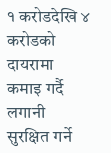१ करोडदेखि ४ करोडको दायरामा कमाइ गर्दै लगानी सुरक्षित गर्ने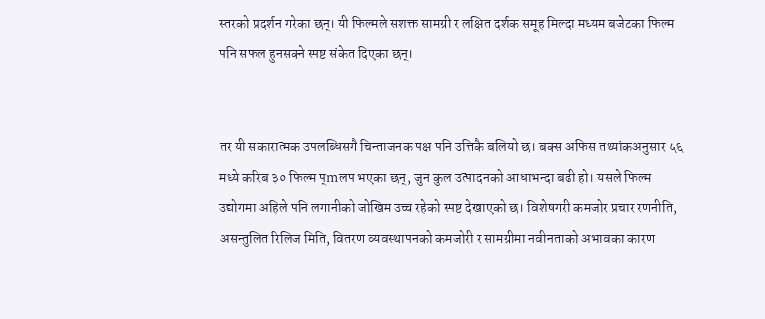स्तरको प्रदर्शन गरेका छन्। यी फिल्मले सशक्त सामग्री र लक्षित दर्शक समूह मिल्दा मध्यम बजेटका फिल्म पनि सफल हुनसक्ने स्पष्ट संकेत दिएका छन्।


तर यी सकारात्मक उपलब्धिसगै चिन्ताजनक पक्ष पनि उत्तिकै बलियो छ। बक्स अफिस तथ्यांकअनुसार ५६ मध्ये करिब ३० फिल्म प्mलप भएका छन्, जुन कुल उत्पादनको आधाभन्दा बढी हो। यसले फिल्म उद्योगमा अहिले पनि लगानीको जोखिम उच्च रहेको स्पष्ट देखाएको छ। विशेषगरी कमजोर प्रचार रणनीति, असन्तुलित रिलिज मिति, वितरण व्यवस्थापनको कमजोरी र सामग्रीमा नवीनताको अभावका कारण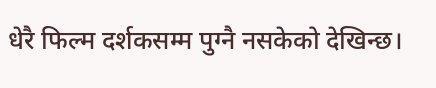धेरै फिल्म दर्शकसम्म पुग्नै नसकेको देखिन्छ।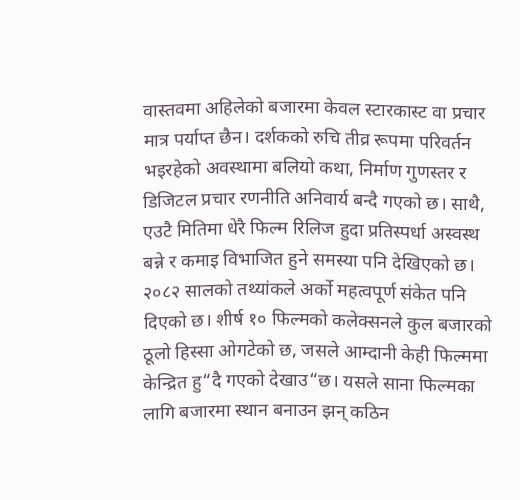वास्तवमा अहिलेको बजारमा केवल स्टारकास्ट वा प्रचार मात्र पर्याप्त छैन। दर्शकको रुचि तीव्र रूपमा परिवर्तन भइरहेको अवस्थामा बलियो कथा, निर्माण गुणस्तर र डिजिटल प्रचार रणनीति अनिवार्य बन्दै गएको छ। साथै, एउटै मितिमा धेरै फिल्म रिलिज हुदा प्रतिस्पर्धा अस्वस्थ बन्ने र कमाइ विभाजित हुने समस्या पनि देखिएको छ।
२०८२ सालको तथ्यांकले अर्को महत्वपूर्ण संकेत पनि दिएको छ। शीर्ष १० फिल्मको कलेक्सनले कुल बजारको ठूलो हिस्सा ओगटेको छ, जसले आम्दानी केही फिल्ममा केन्द्रित हु“दै गएको देखाउ“छ। यसले साना फिल्मका लागि बजारमा स्थान बनाउन झन् कठिन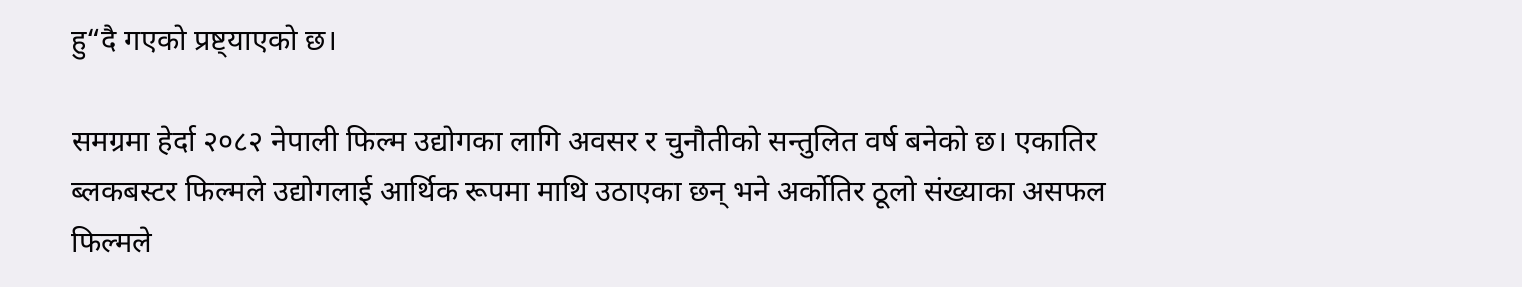हु“दै गएको प्रष्ट्याएको छ।

समग्रमा हेर्दा २०८२ नेपाली फिल्म उद्योगका लागि अवसर र चुनौतीको सन्तुलित वर्ष बनेको छ। एकातिर ब्लकबस्टर फिल्मले उद्योगलाई आर्थिक रूपमा माथि उठाएका छन् भने अर्कोतिर ठूलो संख्याका असफल फिल्मले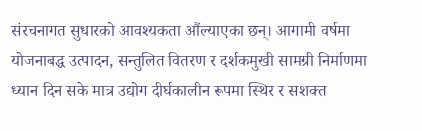संरचनागत सुधारको आवश्यकता औंल्याएका छन्। आगामी वर्षमा योजनाबद्ध उत्पादन, सन्तुलित वितरण र दर्शकमुखी सामग्री निर्माणमा ध्यान दिन सके मात्र उद्योग दीर्घकालीन रूपमा स्थिर र सशक्त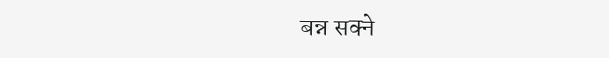बन्न सक्ने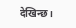देखिन्छ।